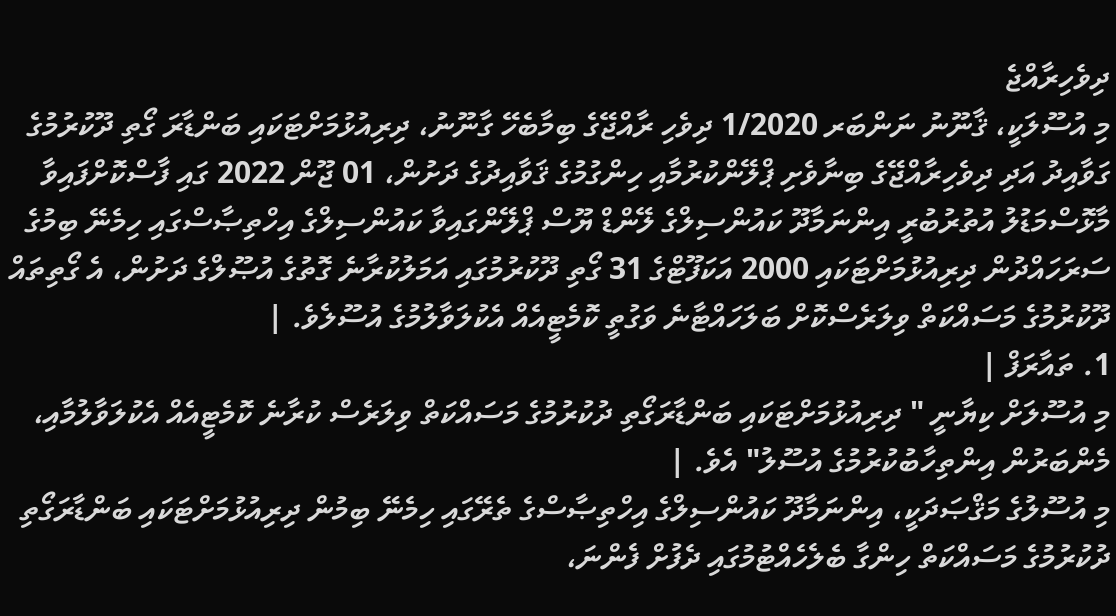ދިވެހިރާއްޖެ
މި އުސޫލަކީ، ޤާނޫނު ނަންބަރ 1/2020 ދިވެހި ރާއްޖޭގެ ބިމާބެހޭ ގާނޫނު، ދިރިއުޅުމަށްޓަކައި ބަންޑާރަ ގޯތި ދޫކުރުމުގެ ގަވާއިދު އަދި ދިވެހިރާއްޖޭގެ ބިނާވެށި ޕްލޭންކުރުމާއި ހިންގުމުގެ ޤަވާއިދުގެ ދަށުން، 01 ޖޫން 2022 ގައި ފާސްކޮށްފައިވާ މާޅޮސްމަޑުލު އުތުރުބުރީ އިންނަމާދޫ ކައުންސިލްގެ ލޭންޑް ޔޫސް ޕްލޭންގައިވާ ކައުންސިލްގެ އިހްތިޞާސްގައި ހިމެނޭ ބިމުގެ ސަރަހައްދުން ދިރިއުޅުމަށްޓަކައި 2000 އަކަފޫޓްގެ 31 ގޯތި ދޫކުރުމުގައި އަމަލުކުރާނެ ގޮތުގެ އުޞޫލްގެ ދަށުން، އެ ގޯތިތައް ދޫކުރުމުގެ މަސައްކަތް ވިލަރެސްކޮށް ބަލަހައްޓާނެ ވަގުތީ ކޮމެޓީއެއް އެކުލަވާލުމުގެ އުސޫލެވެ. |
1. ތައާރަފް |
މި އުސޫލަށް ކިޔާނީ " ދިރިއުޅުމަށްޓަކައި ބަންޑާރަގޯތި ދުކުރުމުގެ މަސައްކަތް ވިލަރެސް ކުރާނެ ކޮމެޓީއެއް އެކުލަވާލުމާއި، މެންބަރުން އިންތިހާބުކުރުމުގެ އުސޫލު" އެވެ. |
މި އުސޫލުގެ މަޤްޞަދަކީ، އިންނަމާދޫ ކައުންސިލްގެ އިހްތިޞާސްގެ ތެރޭގައި ހިމެނޭ ބިމުން ދިރިއުޅުމަށްޓަކައި ބަންޑާރަގޯތި ދުކުރުމުގެ މަސައްކަތް ހިންގާ ބެލެހެއްޓުމުގައި ދެފުށް ފެންނަ،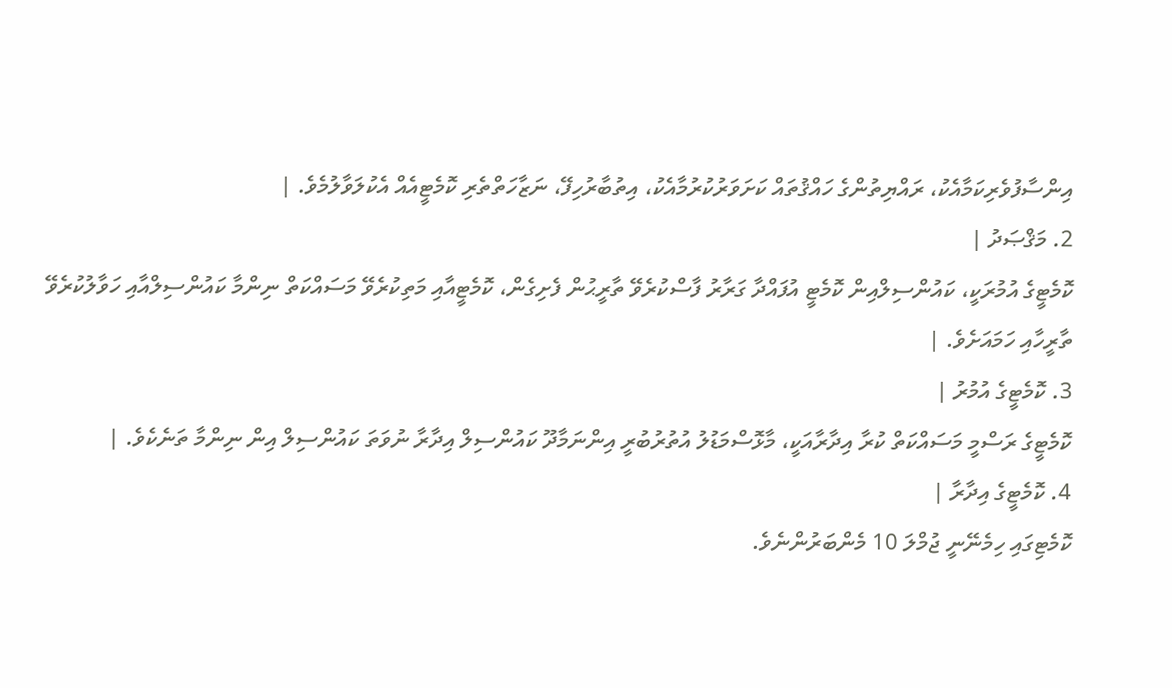އިންސާފުވެރިކަމާއެކު، ރައްޔިތުންގެ ހައްޤުތައް ކަށަވަރުކުރުމާއެކު، އިތުބާރުހިފޭ، ނަޒާހަތްތެރި ކޮމެޓީއެއް އެކުލަވާލުމެވެ. |
2. މަޤްޞަދު |
ކޮމެޓީގެ އުމުރަކީ، ކައުންސިލްއިން ކޮމެޓީ އުފައްދާ ގަރާރު ފާސްކުރެވޭ ތާރީޙުން ފެށިގެން، ކޮމެޓީއާއި މަތިކުރެވޭ މަސައްކަތް ނިންމާ ކައުންސިލްއާއި ހަވާލުކުރެވޭ ތާރީހާއި ހަމައަށެވެ. |
3. ކޮމެޓީގެ އުމުރު |
ކޮމެޓީގެ ރަސްމީ މަސައްކަތް ކުރާ އިދާރާއަކީ، މާޅޮސްމަޑުލު އުތުރުބުރީ އިންނަމާދޫ ކައުންސިލް އިދާރާ ނުވަތަ ކައުންސިލް އިން ނިންމާ ތަނެކެވެ. |
4. ކޮމެޓީގެ އިދާރާ |
ކޮމެޓިގައި ހިމެނޭނީ ޖުމްލަ 10 މެންބަރުންނެވެ.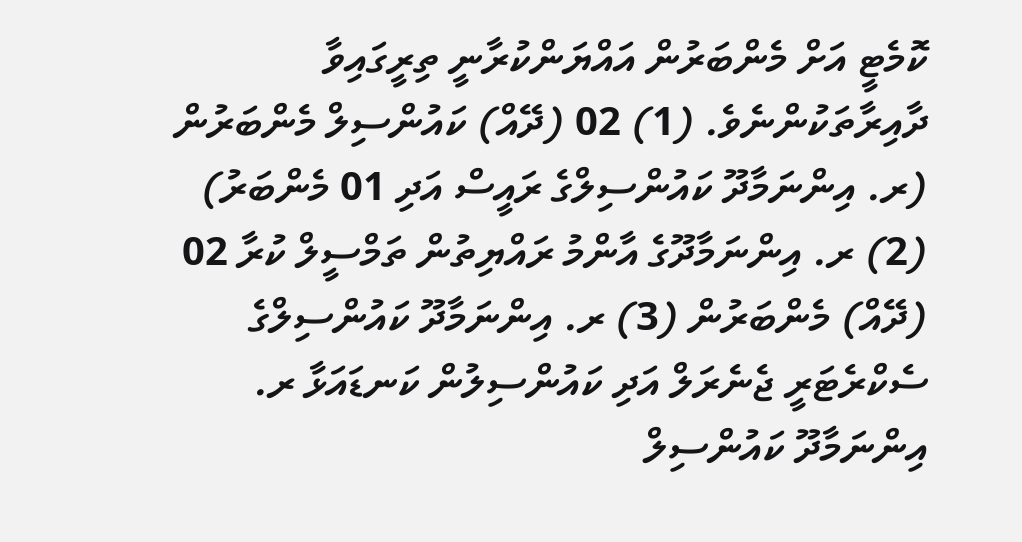ކޮމެޓީ އަށް މެންބަރުން އައްޔަންކުރާނީ ތިރީގައިވާ ދާއިރާތަކުންނެވެ. (1) 02 (ދޭއް) ކައުންސިލް މެންބަރުން (ރ. އިންނަމާދޫ ކައުންސިލްގެ ރައީސް އަދި 01 މެންބަރު) (2) ރ. އިންނަމާދޫގެ އާންމު ރައްޔިތުން ތަމްސީލް ކުރާ 02 (ދޭއް) މެންބަރުން (3) ރ. އިންނަމާދޫ ކައުންސިލްގެ ސެކްރެޓަރީ ޖެނެރަލް އަދި ކައުންސިލުން ކަނޑައަޅާ ރ. އިންނަމާދޫ ކައުންސިލް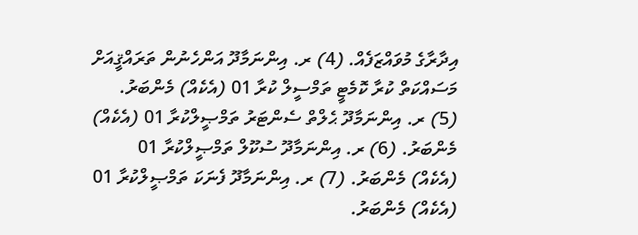އިދާރާގެ މުވައްޒަފެއް. (4) ރ. އިންނަމާދޫ އަންހެނުން ތަރައްޤީއަށް މަސައްކަތް ކުރާ ކޮމެޓީ ތަމްސީލް ކުރާ 01 (އެކެއް) މެންބަރު. (5) ރ. އިންނަމާދޫ ޙެލްތް ސެންޓަރު ތަމްޞީލްކުރާ 01 (އެކެއް) މެންބަރު. (6) ރ. އިންނަމާދޫ ސުކޫލް ތަމްޞީލްކުރާ 01 (އެކެއް) މެންބަރު. (7) ރ. އިންނަމާދޫ ފެނަކަ ތަމްޞީލްކުރާ 01 (އެކެއް) މެންބަރު.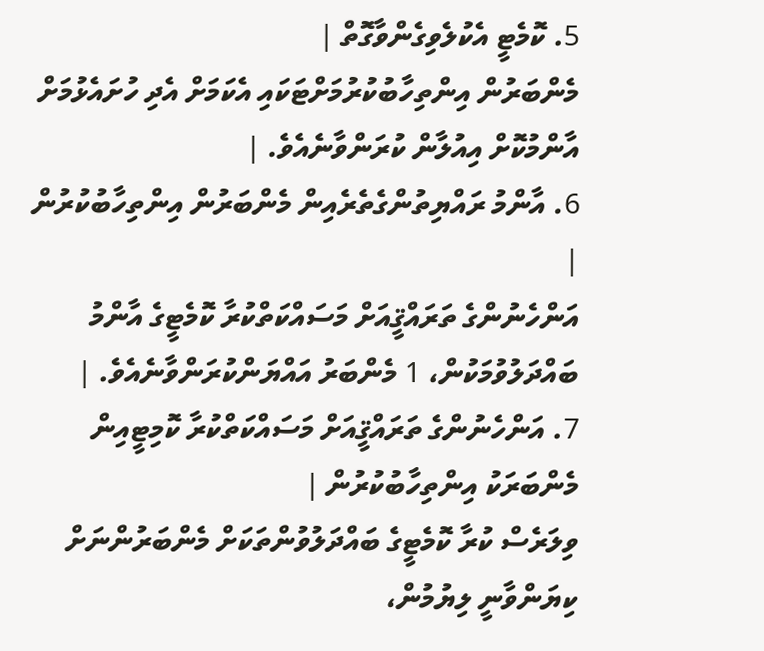5. ކޮމެޓީ އެކުލެވިގެންވާގޮތް |
މެންބަރުން އިންތިހާބުކުރުމަށްޓަކައި އެކަމަށް އެދި ހުށައެޅުމަށް އާންމުކޮށް އިއުލާން ކުރަންވާނެއެވެ. |
6. އާންމު ރައްޔިތުންގެތެރެއިން މެންބަރުން އިންތިހާބުކުރުން |
އަންހެނުންގެ ތަރައްޤީއަށް މަސައްކަތްކުރާ ކޮމެޓީގެ އާންމު ބައްދަލުވުމަކުން، 1 މެންބަރު އައްޔަންކުރަންވާނެއެވެ. |
7. އަންހެނުންގެ ތަރައްޤީއަށް މަސައްކަތްކުރާ ކޮމިޓީއިން މެންބަރަކު އިންތިހާބުކުރުން |
ވިލަރެސް ކުރާ ކޮމެޓީގެ ބައްދަލުވުންތަކަށް މެންބަރުންނަށް ކިޔަންވާނީ ލިޔުމުން،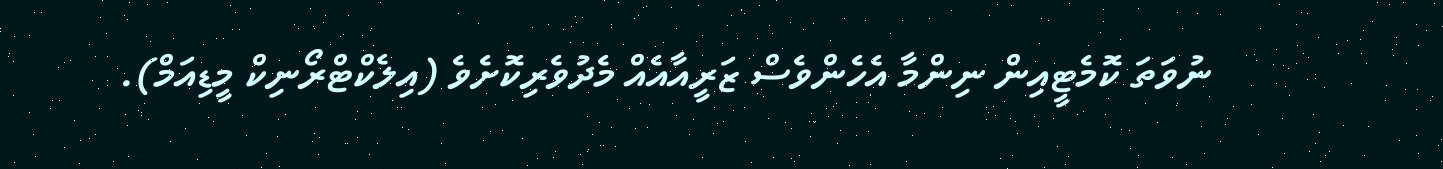ނުވަތަ ކޮމެޓީއިން ނިންމާ އެހެންވެސް ޒަރީއާއެއް މެދުވެރިކޮށެވެ (އިލެކްޓްރޯނިކް މީޑިއަމް).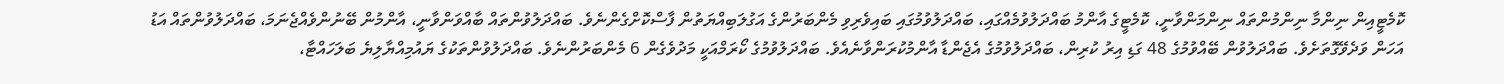ކޮމެޓީއިން ނިންމާ ނިންމުންތައް ނިންމަންވާނީ، ކޮމެޓީގެ އާންމު ބައްދަލުވުމެއްގައި، ބައްދަލުވުމުގައި ބައިވެރިވި މެންބަރުންގެ އަގުލަބިއްޔަތުން ފާސްކޮށްގެންނެވެ. ބައްދަލުވުންތައް ބާއްވަންވާނީ، އާންމުން ބޭނުންވެއްޖެނަމަ، ބައްދަލުވުންތައް އަޑު އަހަން ވަދެވޭގޮތަށެވެ. ބައްދަލުވުން ބޭއްވުމުގެ 48 ގަޑި އިރު ކުރިން، ބައްދަލުވުމުގެ އެޖެންޑާ އާންމުކުރަންވާނެއެވެ. ބައްދަލުވުމުގެ ކޯރަމްއަކީ މަދުވެގެން 6 މެންބަރުންނެވެ. ބައްދަލުވުންތަކުގެ ޔައުމިއްޔާލިޔެ ބަލަހައްޓާ،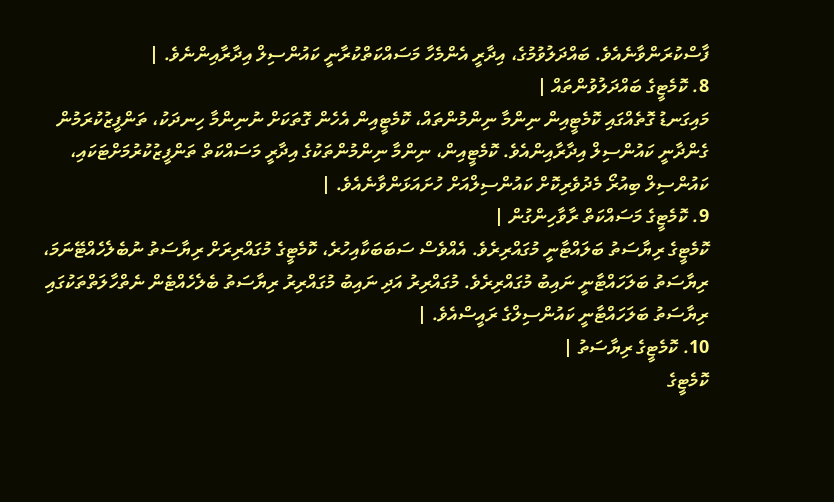ފާސްކުރަންވާނެއެވެ. ބައްދަލުވުމުގެ، އިދާރީ އެންމެހާ މަސައްކަތްކުރާނީ ކައުންސިލް އިދާރާއިންނެވެ. |
8. ކޮމެޓީގެ ބައްދަލުވުންތައް |
މައިގަނޑު ގޮތެއްގައި ކޮމެޓީއިން ނިންމާ ނިންމުންތައް، ކޮމެޓީއިން އެހެން ގޮތަކަށް ނުނިންމާ ހިނދަކު، ތަންފީޒުކުރަމުން ގެންދާނީ ކައުންސިލް އިދާރާއިންއެވެ. ކޮމެޓީއިން، ނިންމާ ނިންމުންތަކުގެ އިދާރީ މަސައްކަތް ތަންފީޒުކުރުމަށްޓަކައި، ކައުންސިލް ބިއުރޯ މެދުވެރިކޮށް ކައުންސިލްއަށް ހުށައަޅަންވާނެއެވެ. |
9. ކޮމެޓީގެ މަސައްކަތް ރާވާހިންގުން |
ކޮމެޓީގެ ރިޔާސަތު ބަލައްޓާނީ މުގައްރިރެވެ. އެއްވެސް ސަބަބަކާއިހުރެ، ކޮމެޓީގެ މުގައްރިރަށް ރިޔާސަތު ނުބެލެހެއްޓޭނަމަ، ރިޔާސަތު ބަލަހައްޓާނީ ނައިބު މުގައްރިރެވެ. މުގައްރިރު އަދި ނައިބު މުގައްރިރު ރިޔާސަތު ބެލެހެއްޓެން ނެތްހާލަތްތަކުގައި ރިޔާސަތު ބަލަހައްޓާނީ ކައުންސިލްގެ ރައީސްއެވެ. |
10. ކޮމެޓީގެ ރިޔާސަތު |
ކޮމެޓީގެ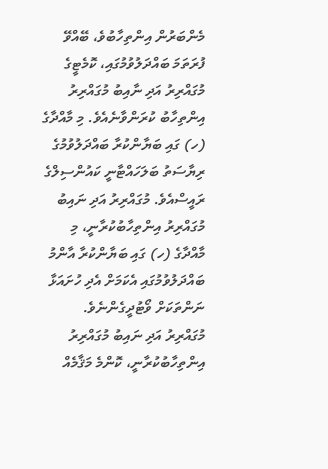މެންބަރުން އިންތިހާބުވެ، ބޭއްވޭ ފުރަތަމަ ބައްދަލުވުމުގައި، ކޮމެޓީގެ މުގައްރިރު އަދި ނާއިބު މުގައްރިރު އިންތިހާބު ކުރަންވާނެއެވެ. މި މާއްދާގެ (ހ) ގައި ބަޔާންކުރާ ބައްދަލުވުމުގެ ރިޔާސަތު ބަލަހައްޓާނީ ކައުންސިލްގެ ރައީސްއެވެ. މުގައްރިރު އަދި ނައިބު މުގައްރިރު އިންތިހާބުކުރާނީ، މި މާއްދާގެ (ހ) ގައި ބަޔާންކުރާ އާންމު ބައްދަލުވުމުގައި އެކަމަށް އެދި ހުށައަޅާ ނަންތަކަށް ވޯޓުދީގެންނެވެ. މުގައްރިރު އަދި ނައިބު މުގައްރިރު އިންތިހާބުކުރާނީ، ކޮންމެ މަޤާމެއް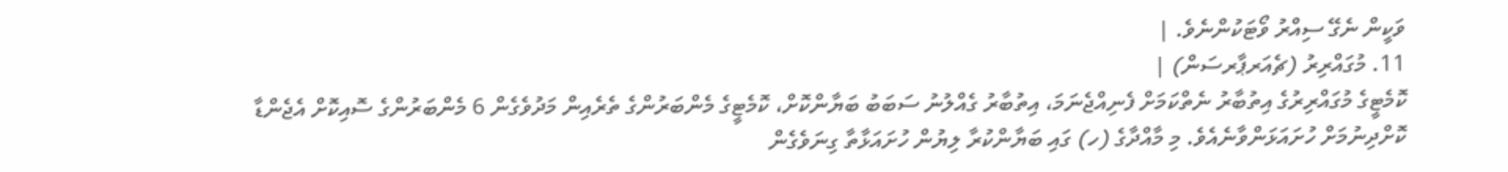ވަކީން ނެގޭ ސިއްރު ވޯޓަކުންނެވެ. |
11. މުގައްރިރު (ޗެއަރޕާރސަން) |
ކޮމެޓީގެ މުގައްރިރުގެ އިތުބާރު ނެތްކަމަށް ފެނިއްޖެނަމަ، އިތުބާރު ގެއްލުނު ސަބަބު ބަޔާންކޮށް، ކޮމެޓީގެ މެންބަރުންގެ ތެރެއިން މަދުވެގެން 6 މެންބަރުންގެ ސޮއިކޮށް އެޖެންޑާ ކޮށްދިނުމަށް ހުށައަޅަންވާނެއެވެ. މި މާއްދާގެ (ހ) ގައި ބަޔާންކުރާ ލިޔުން ހުށައަޅާތާ ގިނަވެގެން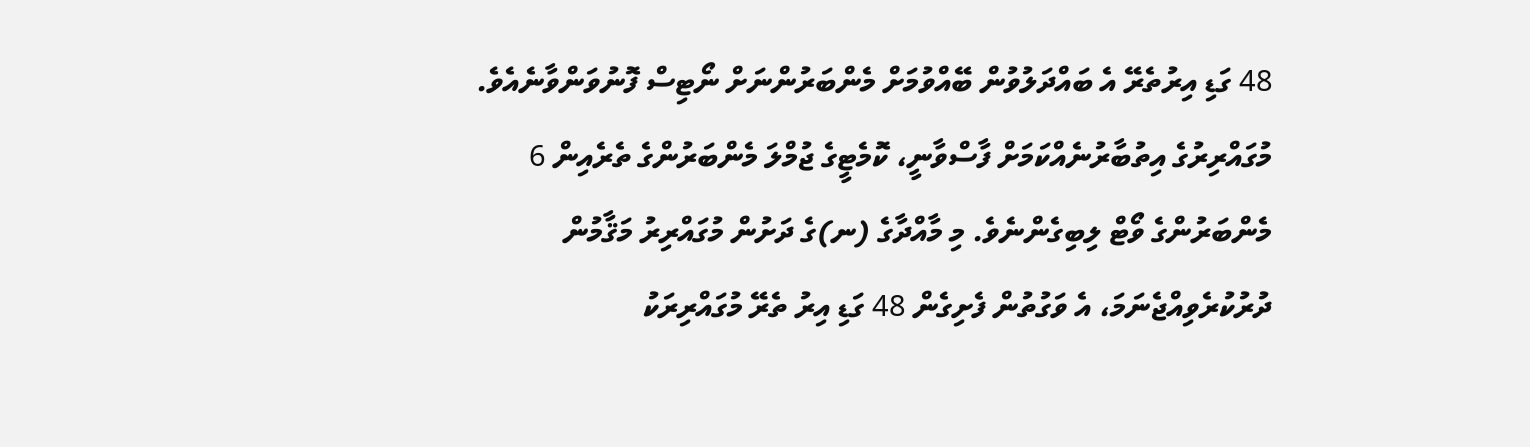48 ގަޑި އިރުތެރޭ އެ ބައްދަލުވުން ބޭއްވުމަށް މެންބަރުންނަށް ނޯޓިސް ފޮނުވަންވާނެއެވެ. މުގައްރިރުގެ އިތުބާރުނެއްކަމަށް ފާސްވާނީ، ކޮމެޓީގެ ޖުމްލަ މެންބަރުންގެ ތެރެއިން 6 މެންބަރުންގެ ވޯޓް ލިބިގެންނެވެ. މި މާއްދާގެ (ނ)ގެ ދަށުން މުގައްރިރު މަޤާމުން ދުރުކުރެވިއްޖެނަމަ، އެ ވަގުތުން ފެށިގެން 48 ގަޑި އިރު ތެރޭ މުގައްރިރަކު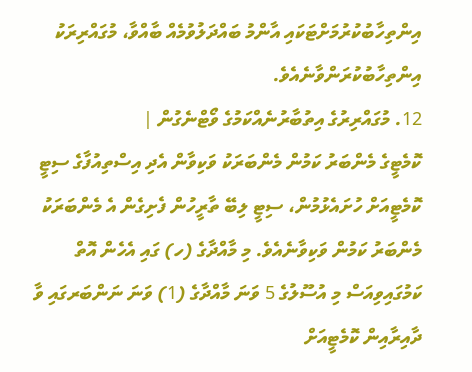އިންތިހާބުކުރުމަށްޓަކައި އާންމު ބައްދަލުވުމެއް ބާއްވާ، މުގައްރިރަކު އިންތިހާބުކުރަންވާނެއެވެ.
12. މުގައްރިރުގެ އިތުބާރުނެއްކަމުގެ ވޯޓްނެގުން |
ކޮމެޓީގެ މެންބަރު ކަމުން މެންބަރަކު ވަކިވާން އެދި އިސްތިއުފާގެ ސިޓީ ކޮމެޓީއަށް ހުށައެޅުމުން، ސިޓީ ލިބޭ ތާރީހުން ފެށިގެން އެ މެންބަރަކު މެންބަރު ކަމުން ވަކިވާނެއެވެ. މި މާއްދާގެ (ހ) ގައި އެހެން އޮތް ކަމުގައިވިއަސް މި އުސޫލުގެ 5 ވަނަ މާއްދާގެ (1) ވަނަ ނަންބަރގައި ވާ ދާއިރާއިން ކޮމެޓީއަށް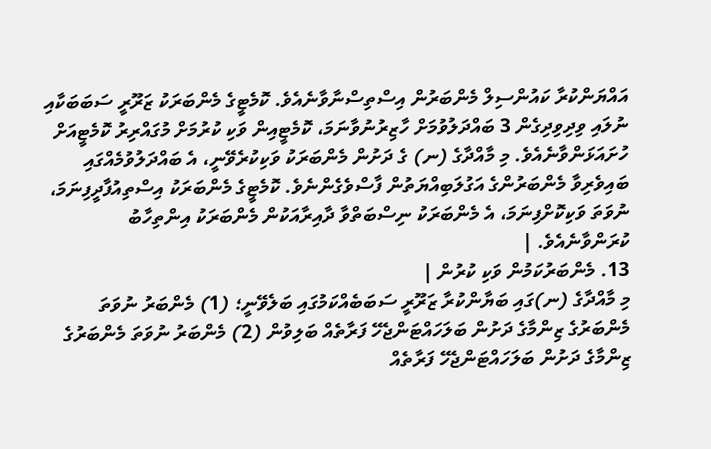އައްޔަންކުރާ ކައުންސިލް މެންބަރުން އިސްތިސްނާވާނެއެވެ. ކޮމެޓީގެ މެންބަރަކު ޒަރޫރީ ސަބަބަކާއި ނުލައި ވިދިވިދިގެން 3 ބައްދަލުވުމަށް ހާޒިރުނުވާނަމަ، ކޮމެޓީއިން ވަކި ކުރުމަށް މުގައްރިރު ކޮމެޓީއަށް ހުށައަޅަންވާނެއެވެ. މި މާއްދާގެ (ނ) ގެ ދަށުން މެންބަރަކު ވަކިކުރެވޭނީ، އެ ބައްދަލުވުމެއްގައި ބައިވެރިވާ މެންބަރުންގެ އަގުލަބިއްޔަތުން ފާސްވެގެންނެވެ. ކޮމެޓީގެ މެންބަރަކު އިސްތިއުފާދީފިނަމަ، ނުވަތަ ވަކިކޮށްފިނަމަ، އެ މެންބަރަކު ނިސްބަތްވާ ދާއިރާއަކުން މެންބަރަކު އިންތިހާބު ކުރަންވާނެއެވެ. |
13. މެންބަރުކަމުން ވަކި ކުރުން |
މި މާއްދާގެ (ނ)ގައި ބަޔާންކުރާ ޒަރޫރީ ސަބަބެއްކަމުގައި ބަލެވޭނީ؛ (1) މެންބަރު ނުވަތަ މެންބަރުގެ ޒިންމާގެ ދަށުން ބަލަހައްޓަންޖެހޭ ފަރާތެއް ބަލިވުން (2) މެންބަރު ނުވަތަ މެންބަރުގެ ޒިންމާގެ ދަށުން ބަލަހައްޓަންޖެހޭ ފަރާތެއް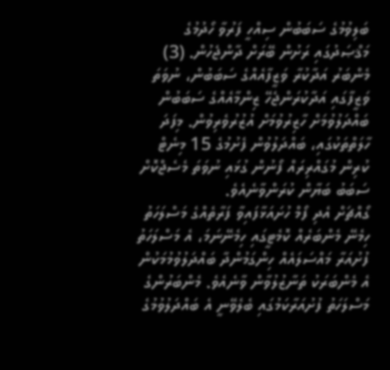ބަލިވުމުގެ ސަބަބުން ސިއްހީ ފަރުވާ ހޯދުމުގެ މަޤްޞަދުގައި ރަށުން ބޭރަށް ދާންޖެހުން. (3) މެންބަރު އަދާކުރާ ވަޒީފާއެއްގެ ސަބަބުން، ނުވަތަ ވަޒީފާގައި އަދާކުރަންޖެހޭ ޒިންމާއެއްގެ ސަބަބުން ބައްދަލުވުމަށް ހާޒިރުވުމަށް އުޒުރުވެރިވުން. މިފަދަ ހާލަތްތަކުގައި، ބައްދަލުވުން ފެށުމުގެ 15 މިނެޓް ކުރިން މުގައްރިރައް ފޯނުން ގުޅައި ނުވަތަ މެސެޖްކޮށް ސަބަބު ބަޔާން ކުރަންވާނެއެވެ.
ގޯއްޗަށް އެދި ފޯމް ހުށައަޅާފައިވާ ފަރާތެއްގެ މަސްލަހަތު ހިމެނޭ މެންބަރެއް ކޮމެޓީގައި ހިމެނޭނަމަ، އެ މަސްލަހަތު ފުށުއަރާ މައްސަލައެއް ހިންގަމުންދާ ބައްދަލުވުމުމަކުން އެ މެންބަރަކު ތަނާޒުލުވާން ވާނެއެވެ. މެންބަރުންގެ މަސްލަހަތު ފުށުއަރާކަމުގައި ބެލެވޭނީ އެ ބައްދަލުވުމުގެ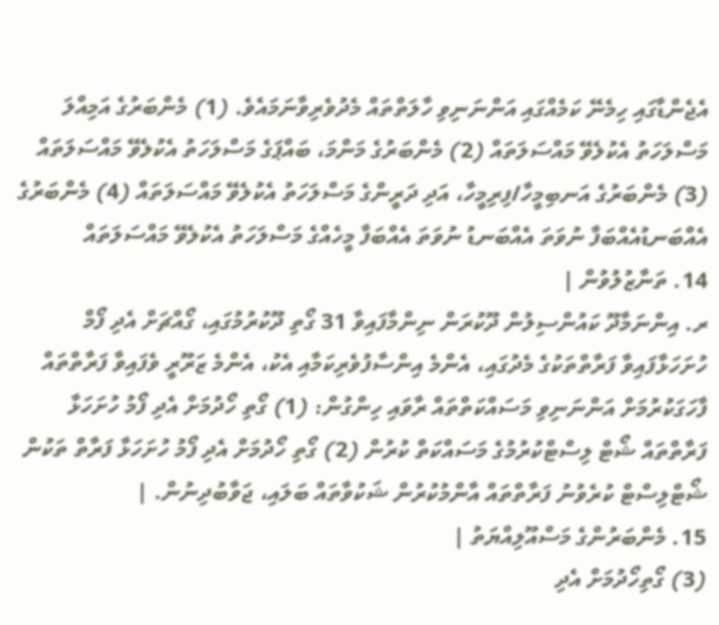އެޖެންޑާގައި ހިމެނޭ ކަމެއްގައި އަންނަނިވި ހާލަތްތައް މެދުވެރިވާނަމައެވެ. (1) މެންބަރުގެ އަމިއްލަ މަސްލަހަތު އެކުލެވޭ މައްސަލަތައް (2) މެންބަރުގެ މަންމަ، ބައްޕަގެ މަސްލަހަތު އެކުލެވޭ މައްސަލަތައް (3) މެންބަރުގެ އަނބިމީހާ/ފިރިމީހާ، އަދި ދަރީންގެ މަސްލަހަތު އެކުލެވޭ މައްސަލަތައް (4) މެންބަރުގެ އެއްބަނޑުއެއްބަފާ ނުވަތަ އެއްބަނޑު ނުވަތަ އެއްބަފާ މީހެއްގެ މަސްލަހަތު އެކުލެވޭ މައްސަލަތައް
14. ތަނާޒުލުވުން |
ރ. އިންނަމާދޫ ކައުންސިލުން ދޫކުރަން ނިންމާފައިވާ 31 ގޯތި ދޫކުރުމުގައި، ގޯއްޗަށް އެދި ފޯމް ހުށަހަޅާފައިވާ ފަރާތްތަކުގެ މެދުގައި، އެންމެ އިންސާފުވެރިކަމާއި އެކު، އެންމެ ޒަރޫރީ ވެފައިވާ ފަރާތްތައް ފާހަގަކުރުމަށް އަންނަނިވި މަސައްކަތްތައް ރާވައި ހިންގުން: (1) ގޯތި ހޯދުމަށް އެދި ފޯމު ހުށަހަޅާ ފަރާތްތައް ޝޯޓް ލިސްޓްކުރުމުގެ މަސައްކަތް ކުރުން (2) ގޯތި ހޯދުމަށް އެދި ފޯމު ހުށަހަޅާ ފަރާތް ތަކުން ޝޯޓްލިސްޓް ކުރެވުނު ފަރާތްތައް އާންމުކުރުން ޝަކުވާތައް ބަލައި، ޖަވާބުދިނުން. |
15. މެންބަރުންގެ މަސްއޫލިއްޔަތު |
(3) ގޯތިހޯދުމަށް އެދި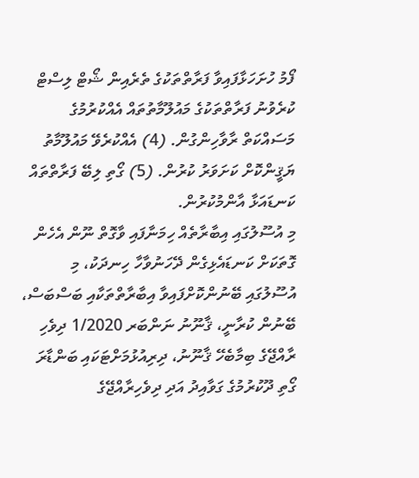ފޯމު ހުށަހަޅާފައިވާ ފަރާތްތަކުގެ ތެރެއިން ޝޯޓް ލިސްޓް ކުރެވުނު ފަރާތްތަކުގެ މައުލޫމާތުތައް އެއްކުރުމުގެ މަސައްކަތް ރާވާހިންގުން. (4) އެއްކުރެވޭ މައުލޫމާތު ޔަޤީންކޮށް ކަށަވަރު ކުރުން. (5) ގޯތި ލިބޭ ފަރާތްތައް ކަނޑައަޅާ އާންމުކުރުން.
މި އުސޫލުގައި އިބާރާތެއް ހިމަނާފައި ވާގޮތް ނޫން އެހެން ގޮތަކަށް ކަނޑައެޅިގެން ދޭހަނުވާހާ ހިނދަކު، މި އުސޫލުގައި ބޭނުންކޮށްފައިވާ އިބާރާތްތަކާއި ބަސްބަސް، ބޭނުން ކުރާނީ، ޤާނޫނު ނަންބަރ 1/2020 ދިވެހި ރާއްޖޭގެ ބިމާބެހޭ ޤާނޫނު، ދިރިއުޅުމަށްޓަކައި ބަންޑާރަ ގޯތި ދޫކުރުމުގެ ގަވާއިދު އަދި ދިވެހިރާއްޖޭގެ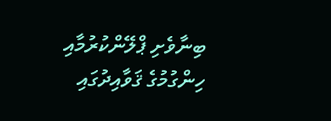ބިނާވެށި ޕްލޭންކުރުމާއި ހިންގުމުގެ ޤަވާއިދުގައި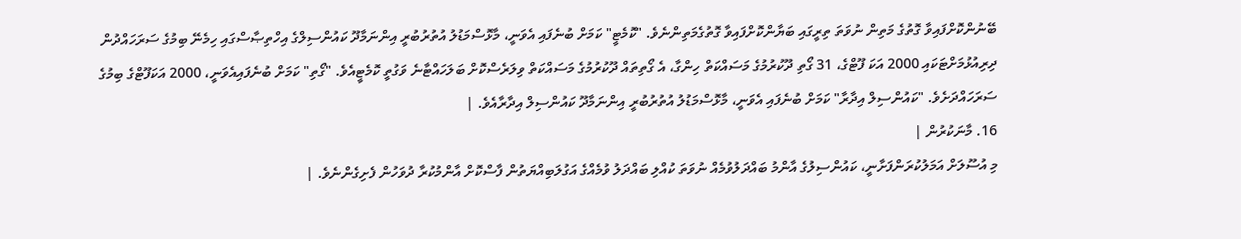ބޭނުންކޮށްފައިވާ ގޮތުގެ މަތިން ނުވަތަ ތިރީގައި ބަޔާންކޮށްފައިވާ ގޮތުގެމަތިންނެވެ. "ކޮމެޓީ" ކަމަށް ބުނެފައި އެވަނީ، މާޅޮސްމަޑުލު އުތުރުބުރީ އިންނަމާދޫ ކައުންސިލްގެ އިހްތިޞާސްގައި ހިމެނޭ ބިމުގެ ސަރަހައްދުން ދިރިއުޅުމަށްޓަކައި 2000 އަކަ ފޫޓްގެ، 31 ގޯތި ދޫކުރުމުގެ މަސައްކަތް ހިންގާ، އެ ގޯތިތައް ދޫކުރުމުގެ މަސައްކަތް ވިލަރެސްކޮށް ބަލަހައްޓާނެ ވަގުތީ ކޮމެޓީއެވެ. "ގޯތި" ކަމަށް ބުނެފައިއެވަނީ، 2000 އަކަފޫޓްގެ ބިމުގެ ސަރަހައްދަށެވެ. "ކައުންސިލް އިދާރާ" ކަމަށް ބުނެފައި އެވަނީ، މާޅޮސްމަޑުލު އުތުރުބުރީ އިންނަމާދޫ ކައުންސިލް އިދާރާއެވެ. |
16. މާނަކުރުން |
މި އުސޫލަށް އަމަލުކުރަންފަށާނީ، ކައުންސިލުގެ އާންމު ބައްދަލުވުމެއް ނުވަތަ ކުއްލި ބައްދަލު ވުމެއްގެ އަގުލަބިއްޔަތުން ފާސްކޮށް އާންމުކުރާ ދުވަހުން ފެށިގެންނެވެ. |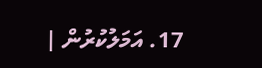17. އަމަލުކުރުން |